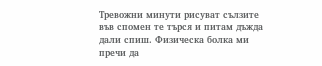Тревожни минути рисуват сълзите във спомен те търся и питам дъжда дали спиш. Физическа болка ми пречи да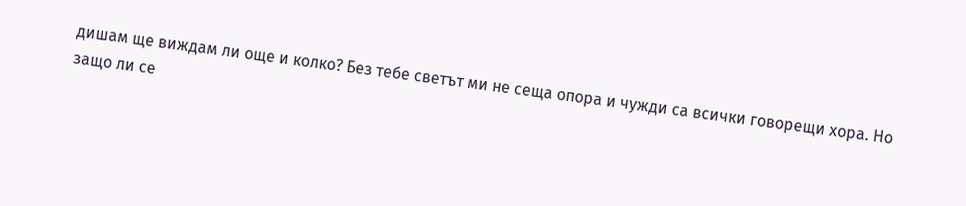дишам ще виждам ли още и колко? Без тебе светът ми не сеща опора и чужди са всички говорещи хора. Но защо ли се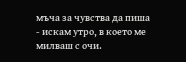мъча за чувства да пиша - искам утро, в което ме милваш с очи.